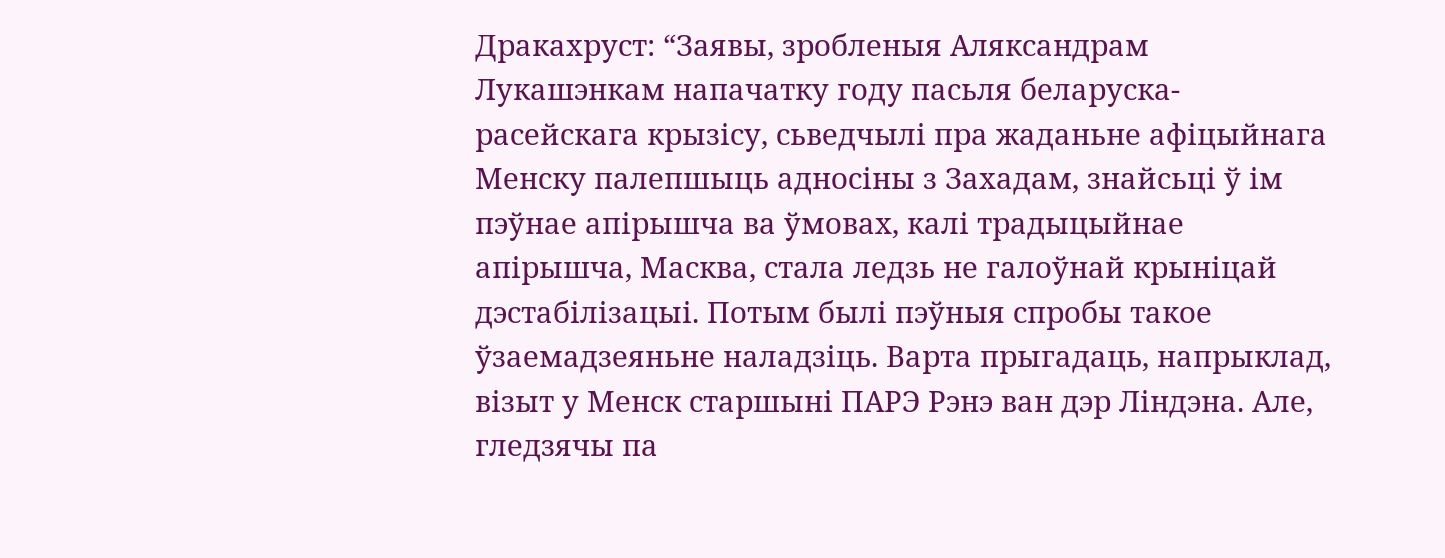Дракахруст: “Заявы, зробленыя Аляксандрам Лукашэнкам напачатку году пасьля беларуска-расейскага крызісу, сьведчылі пра жаданьне афіцыйнага Менску палепшыць адносіны з Захадам, знайсьці ў ім пэўнае апірышча ва ўмовах, калі традыцыйнае апірышча, Масква, стала ледзь не галоўнай крыніцай дэстабілізацыі. Потым былі пэўныя спробы такое ўзаемадзеяньне наладзіць. Варта прыгадаць, напрыклад, візыт у Менск старшыні ПАРЭ Рэнэ ван дэр Ліндэна. Але, гледзячы па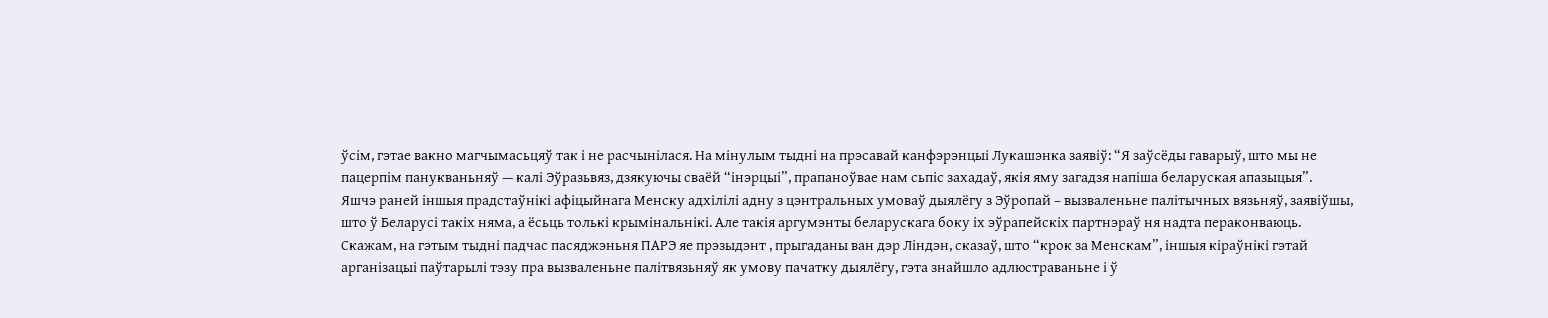ўсім, гэтае вакно магчымасьцяў так і не расчынілася. На мінулым тыдні на прэсавай канфэрэнцыі Лукашэнка заявіў: “Я заўсёды гаварыў, што мы не пацерпім панукваньняў — калі Эўразьвяз, дзякуючы сваёй “інэрцыі”, прапаноўвае нам сьпіс захадаў, якія яму загадзя напіша беларуская апазыцыя”.
Яшчэ раней іншыя прадстаўнікі афіцыйнага Менску адхілілі адну з цэнтральных умоваў дыялёгу з Эўропай – вызваленьне палітычных вязьняў, заявіўшы, што ў Беларусі такіх няма, а ёсьць толькі крымінальнікі. Але такія аргумэнты беларускага боку іх эўрапейскіх партнэраў ня надта пераконваюць.
Скажам, на гэтым тыдні падчас пасяджэньня ПАРЭ яе прэзыдэнт , прыгаданы ван дэр Ліндэн, сказаў, што “крок за Менскам”, іншыя кіраўнікі гэтай арганізацыі паўтарылі тэзу пра вызваленьне палітвязьняў як умову пачатку дыялёгу, гэта знайшло адлюстраваньне і ў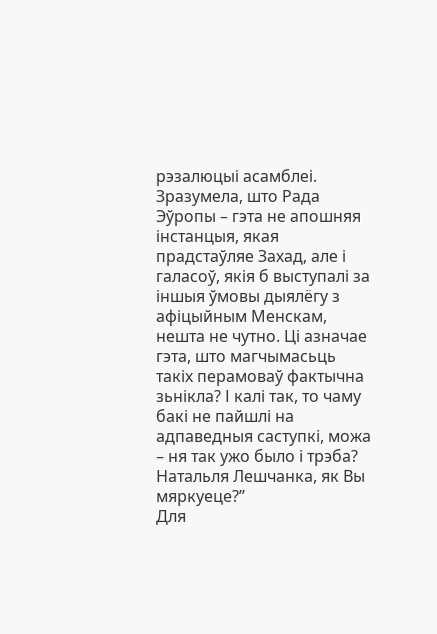рэзалюцыі асамблеі.
Зразумела, што Рада Эўропы – гэта не апошняя інстанцыя, якая прадстаўляе Захад, але і галасоў, якія б выступалі за іншыя ўмовы дыялёгу з афіцыйным Менскам, нешта не чутно. Ці азначае гэта, што магчымасьць такіх перамоваў фактычна зьнікла? І калі так, то чаму бакі не пайшлі на адпаведныя саступкі, можа – ня так ужо было і трэба? Натальля Лешчанка, як Вы мяркуеце?”
Для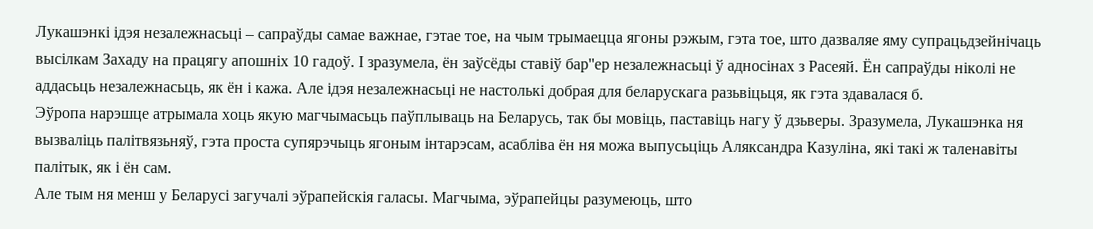Лукашэнкі ідэя незалежнасьці – сапраўды самае важнае, гэтае тое, на чым трымаецца ягоны рэжым, гэта тое, што дазваляе яму супрацьдзейнічаць высілкам Захаду на працягу апошніх 10 гадоў. І зразумела, ён заўсёды ставіў бар''ер незалежнасьці ў адносінах з Расеяй. Ён сапраўды ніколі не аддасьць незалежнасьць, як ён і кажа. Але ідэя незалежнасьці не настолькі добрая для беларускага разьвіцьця, як гэта здавалася б.
Эўропа нарэшце атрымала хоць якую магчымасьць паўплываць на Беларусь, так бы мовіць, паставіць нагу ў дзьверы. Зразумела, Лукашэнка ня вызваліць палітвязьняў, гэта проста супярэчыць ягоным інтарэсам, асабліва ён ня можа выпусьціць Аляксандра Казуліна, які такі ж таленавіты палітык, як і ён сам.
Але тым ня менш у Беларусі загучалі эўрапейскія галасы. Магчыма, эўрапейцы разумеюць, што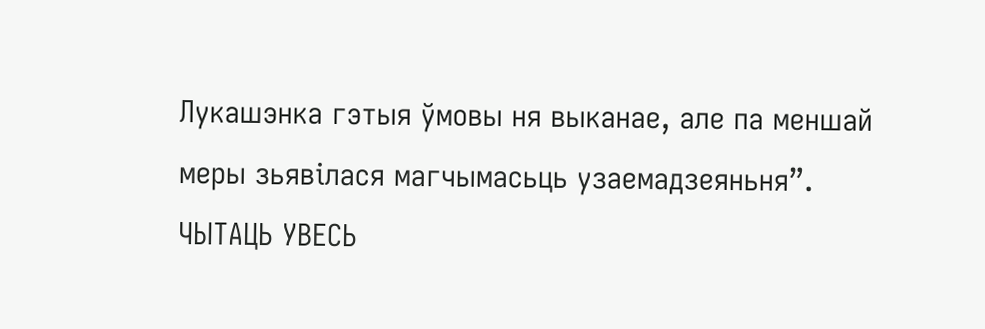Лукашэнка гэтыя ўмовы ня выканае, але па меншай меры зьявілася магчымасьць узаемадзеяньня”.
ЧЫТАЦЬ УВЕСЬ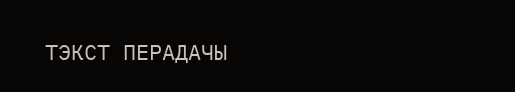ТЭКСТ ПЕРАДАЧЫ